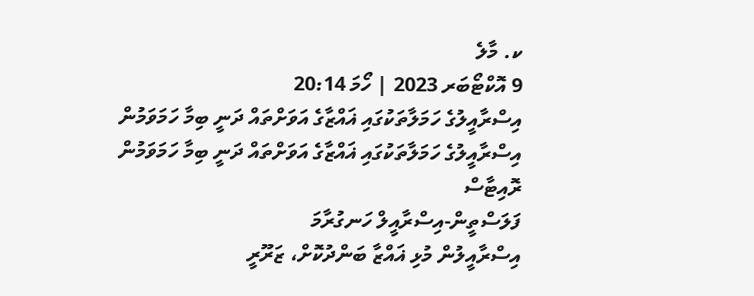ކ. މާލެ
9 އޮކްޓޯބަރ 2023 | ހޯމަ 20:14
އިސްރާއީލުގެ ހަމަލާތަކުގައި ޣައްޒާގެ އަވަށްތައް ދަނީ ބިމާ ހަމަވަމުން
އިސްރާއީލުގެ ހަމަލާތަކުގައި ޣައްޒާގެ އަވަށްތައް ދަނީ ބިމާ ހަމަވަމުން
ރޮއިޓާސް
ފަލަސްތީން-އިސްރާއީލް ހަނގުރާމަ
އިސްރާއީލުން މުޅި ޣައްޒާ ބަންދުކޮށް، ޒަރޫރީ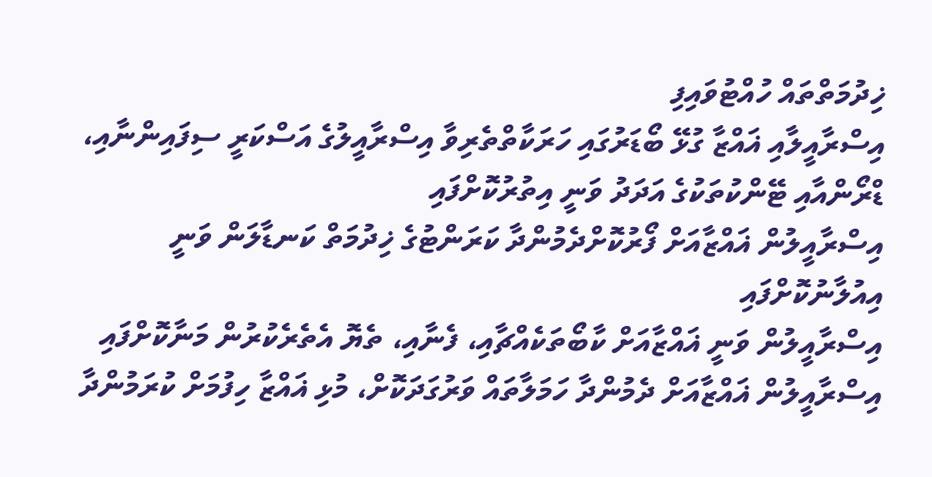ޚިދުމަތްތައް ހުއްޓުވައިފި
އިސްރާއީލާއި ޣައްޒާ ގުޅޭ ބޯޑަރުގައި ހަރަކާތްތެރިވާ އިސްރާއީލުގެ އަސްކަރީ ސިފައިންނާއި، ޑްރޯންއާއި ޓޭންކުތަކުގެ އަދަދު ވަނީ އިތުރުކޮށްފައި
އިސްރާއީލުން ޣައްޒާއަށް ފޯރުކޮށްދެމުންދާ ކަރަންޓުގެ ޚިދުމަތް ކަނޑާލަން ވަނީ އިއުލާނުކޮށްފައި
އިސްރާއީލުން ވަނީ ޣައްޒާއަށް ކާބޯތަކެއްޗާއި، ފެނާއި، ތެޔޮ އެތެރެކުރުން މަނާކޮށްފައި
އިސްރާއީލުން ޣައްޒާއަށް ދެމުންދާ ހަމަލާތައް ވަރުގަދަކޮށް، މުޅި ޣައްޒާ ހިފުމަށް ކުރަމުންދާ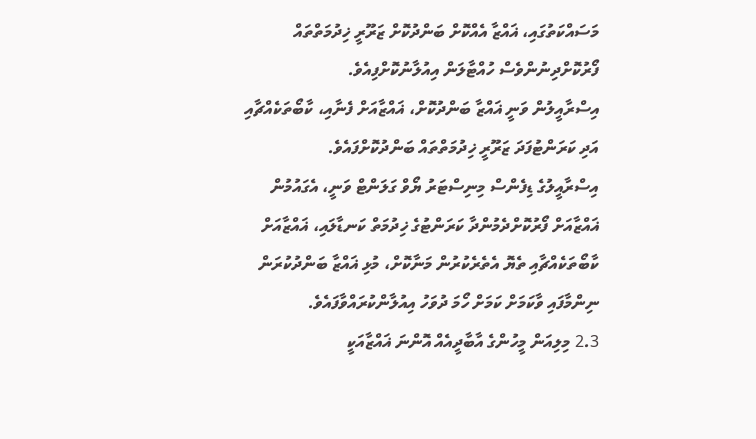މަސައްކަތުގައި، ޣައްޒާ އެއްކޮށް ބަންދުކޮށް ޒަރޫރީ ޚިދުމަތްތައް ފޯރުކޮށްދިނުންވެސް ހުއްޓާލަން އިއުލާނުކޮށްފިއެވެ.
އިސްރާއީލުން ވަނީ ޣައްޒާ ބަންދުކޮށް، ޣައްޒާއަށް ފެނާއި، ކާބޯތަކެއްޗާއި އަދި ކަރަންޓުފަދަ ޒަރޫރީ ޚިދުމަތްތައް ބަންދުކޮށްފައެވެ.
އިސްރާއީލުގެ ޑިފެންސް މިނިސްޓަރު ޔޯވް ގަލަންޓް ވަނީ، އެގައުމުން ޣައްޒާއަށް ފޯރުކޮށްދެމުންދާ ކަރަންޓުގެ ޚިދުމަތް ކަނޑާލައި، ޣައްޒާއަށް ކާބޯތަކެއްޗާއި ތެޔޮ އެތެރެކުރުން މަނާކޮށް، މުޅި ޣައްޒާ ބަންދުކުރަން ނިންމާފައި ވާކަމަށް ކަމަށް ހޯމަ ދުވަހު އިއުލާންކުރައްވާފައެވެ.
2.3 މިލިއަން މީހުންގެ އާބާދީއެއް އޮންނަ ޣައްޒާއަކީ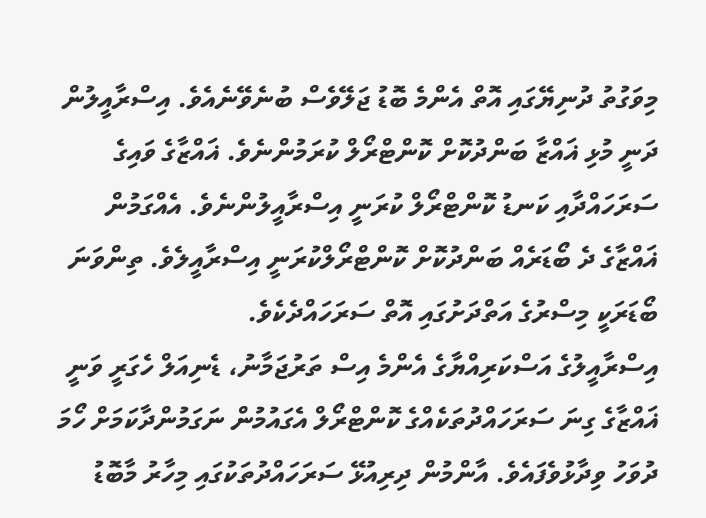މިވަގުތު ދުނިޔޭގައި އޮތް އެންމެ ބޮޑު ޖަލޭވެސް ބުނެވޭނެއެވެ. އިސްރާއީލުން ދަނީ މުޅި ޣައްޒާ ބަންދުކޮށް ކޮންޓްރޯލް ކުރަމުންނެވެ. ޣައްޒާގެ ވައިގެ ސަރަހައްދާއި ކަނޑު ކޮންޓްރޯލް ކުރަނީ އިސްރާއީލުންނެވެ. އެއްގަމުން ޣައްޒާގެ ދެ ބޯޑަރެއް ބަންދުކޮށް ކޮންޓްރޯލްކުރަނީ އިސްރާއީލެވެ. ތިންވަނަ ބޯޑަރަކީ މިސްރުގެ އަތްދަށުގައި އޮތް ސަރަހައްދެކެވެ.
އިސްރާއީލުގެ އަސްކަރިއްޔާގެ އެންމެ އިސް ތަރުޖަމާނު، ޑެނިއަލް ހެގަރީ ވަނީ ޣައްޒާގެ ގިނަ ސަރަހައްދުތަކެއްގެ ކޮންޓްރޯލް އެގައުމުން ނަގަމުންދާކަމަށް ހޯމަ ދުވަހު ވިދާޅުވެފައެވެ. އާންމުން ދިރިއުޅޭ ސަރަހައްދުތަކުގައި މިހާރު މާބޮޑު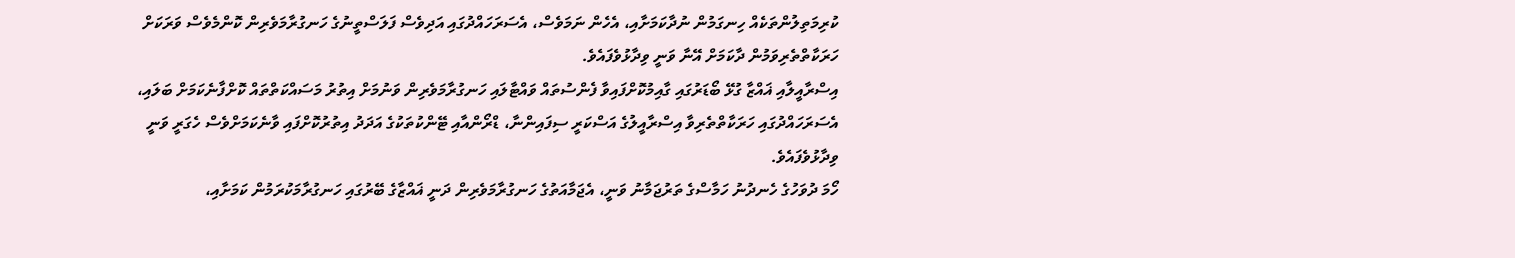ކުރިމަތިލުންތަކެއް ހިނގަމުން ނުދާކަމަށާއި، އެހެން ނަމަވެސް، އެސަރަހައްދުގައި އަދިވެސް ފަލަސްތީނުގެ ހަނގުރާމަވެރިން ކޮންމެވެސް ވަރަކަށް ހަރަކާތްތެރިވަމުން ދާކަމަށް އޭނާ ވަނީ ވިދާޅުވެފައެވެ.
އިސްރާއީލާއި ޣައްޒާ ގުޅޭ ބޯޑަރުގައި ގާއިމުކޮށްފައިވާ ފެންސުތައް ވައްޓާލައި ހަނގުރާމަވެރިން ވަނުމަށް އިތުރު މަސައްކަތްތައް ކޮށްފާނެކަމަށް ބަލައި، އެސަރަހައްދުގައި ހަރަކާތްތެރިވާ އިސްރާއީލުގެ އަސްކަރީ ސިފައިންނާ، ޑްރޯންއާއި ޓޭންކުތަކުގެ އަދަދު އިތުރުކޮށްފައި ވާނެކަމަށްވެސް ހެގަރީ ވަނީ ވިދާޅުވެފައެވެ.
ހޯމަ ދުވަހުގެ ހެނދުނު ހަމާސްގެ ތަރުޖަމާނު ވަނީ، އެޖަމާއަތުގެ ހަނގުރާމަވެރިން ދަނީ ޣައްޒާގެ ބޭރުގައި ހަނގުރާމަކުރަމުން ކަމަށާއި،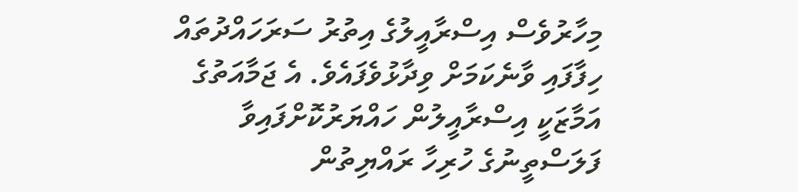މިހާރުވެސް އިސްރާއީލުގެ އިތުރު ސަރަހައްދުތައް ހިފާފައި ވާނެކަމަށް ވިދާޅުވެފައެވެ. އެ ޖަމާއަތުގެ އަމާޒަކީ އިސްރާއީލުން ހައްޔަރުކޮށްފައިވާ ފަލަސްތީނުގެ ހުރިހާ ރައްޔިތުން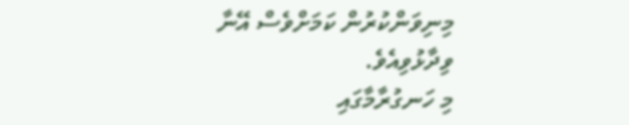މިނިވަންކުރުން ކަމަށްވެސް އޭނާ ވިދާޅުވިއެވެ.
މި ހަނގުރާމާގައި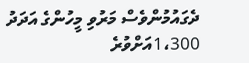ދެގައުމުންވެސް މަރުވި މީހުންގެ އަދަދު 1،300އަށްވުރެ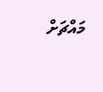މައްޗަށް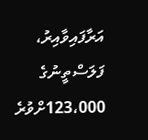އަރާފައިވާއިރު، ފަލަސްތީނުގެ 123،000ށްވުރެ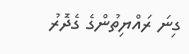ގިނަ ރައްޔިތުންގެ ގެދޮރު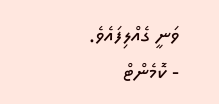ވަނީ ގެއްލިފައެވެ.
- ކޮމެންޓް